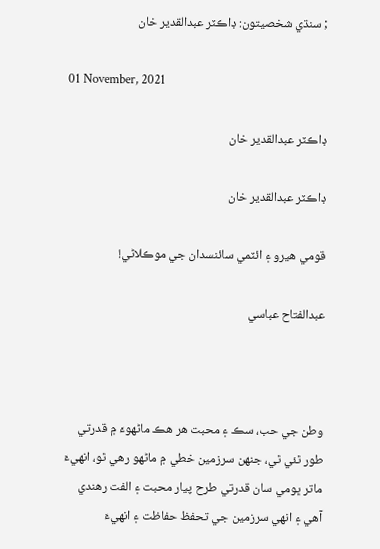; سنڌي شخصيتون: ڊاڪٽر عبدالقدير خان

01 November, 2021

ڊاڪٽر عبدالقدير خان

ڊاڪٽر عبدالقدير خان

قومي هيرو ۽ ائٽمي سائنسدان جي موڪلاڻي!

عبدالفتاح عباسي



وطن جي حب، سڪ ۽ محبت هر هڪ ماڻهوءَ ۾ قدرتي طور ٿئي ٿي، جنهن سرزمين خطي ۾ ماڻهو رهي ٿو، انهيءَ ماتر ڀومي سان قدرتي طرح پيار محبت ۽ الفت رهندي آهي ۽ انهي سرزمين جي تحفظ حفاظت ۽ انهيءَ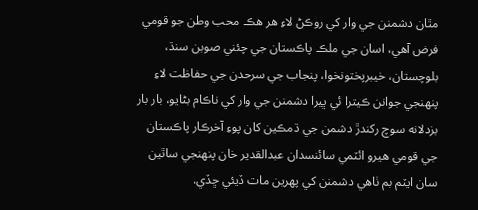مٿان دشمنن جي وار کي روڪڻ لاءِ هر هڪ محب وطن جو قومي فرض آهي، اسان جي ملڪ پاڪستان جي چئني صوبن سنڌ، بلوچستان، خيبرپختونخوا، پنجاب جي سرحدن جي حفاظت لاءِ پنهنجي جوانن ڪيترا ئي ڀيرا دشمنن جي وار کي ناڪام بڻايو، بار بار بزدلانه سوچ رکندڙ دشمن جي ڌمڪين کان پوءِ آخرڪار پاڪستان جي قومي هيرو ائٽمي سائنسدان عبدالقدير خان پنهنجي ساٿين سان ايٽم بم ٺاهي دشمنن کي پهرين مات ڏيئي ڇڏي.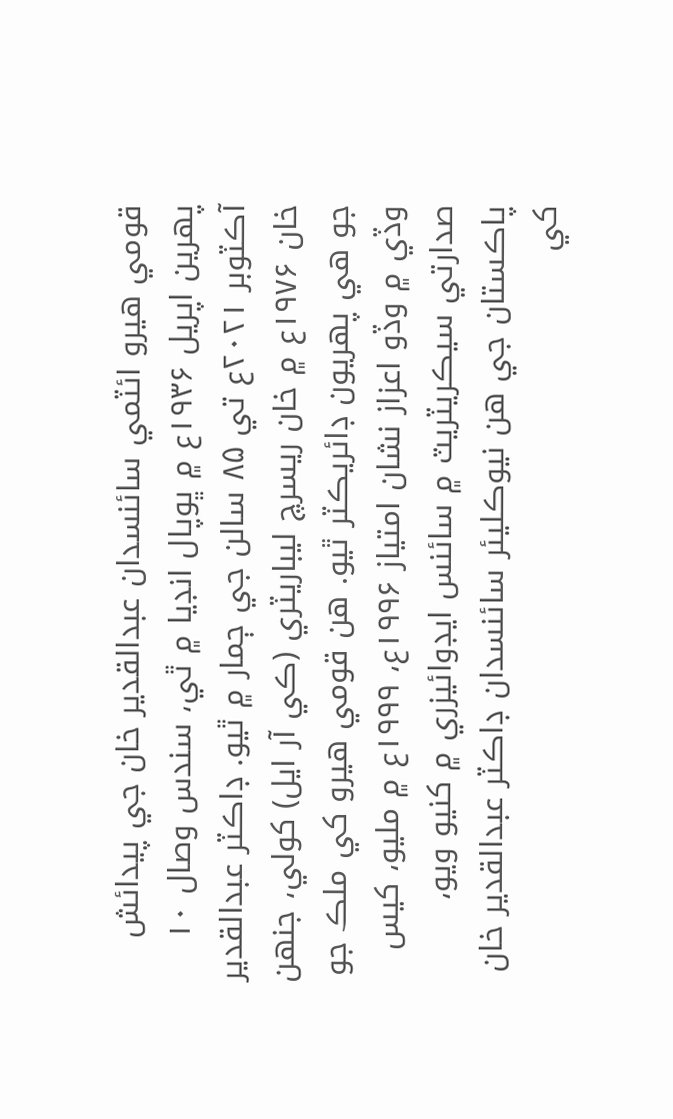قومي هيرو ائٽمي سائنسدان عبدالقدير خان جي پيدائش پهرين اپريل ۱۹۳۶ع ۾ ڀوپال انڊيا ۾ ٿي، سندس وصال ۱۰ آڪٽوبر ۲۰۲۱ع تي ۸۵ سالن جي ڄمار ۾ ٿيو. ڊاڪٽر عبدالقدير خان ۱۹۷۶ع ۾ خان ريسرچ ليباريٽري (ڪي آر ايل) کولي، جنهن جو هي پهريون ڊائريڪٽر ٿيو. هن قومي هيرو کي ملڪ جو وڏي ۾ وڏو اعزاز نشان امتياز ۱۹۹۶ع، ۱۹۹۹ع ۾ مليو، کيس صدارتي سيڪريٽريٽ ۾ سائنس ايڊوائيزري ۾ کنيو ويو، پاڪستان جي هن نيوڪليئر سائنسدان ڊاڪٽر عبدالقدير خان کي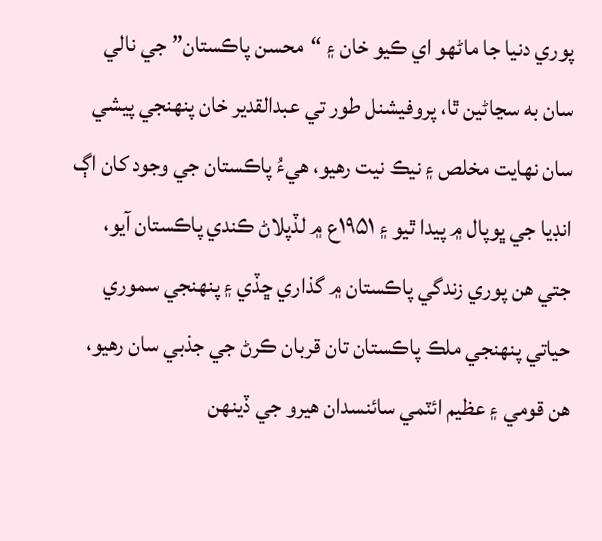پوري دنيا جا ماڻهو اي ڪيو خان ۽ “محسن پاڪستان” جي نالي سان به سڃاڻين ٿا، پروفيشنل طور تي عبدالقدير خان پنهنجي پيشي سان نهايت مخلص ۽ نيڪ نيت رهيو، هيءُ پاڪستان جي وجود کان اڳ انڊيا جي ڀوپال ۾ پيدا ٿيو ۽ ۱۹۵۱ع ۾ لڏپلاڻ ڪندي پاڪستان آيو، جتي هن پوري زندگي پاڪستان ۾ گذاري ڇڏي ۽ پنهنجي سموري حياتي پنهنجي ملڪ پاڪستان تان قربان ڪرڻ جي جذبي سان رهيو، هن قومي ۽ عظيم ائٽمي سائنسدان هيرو جي ڏينهن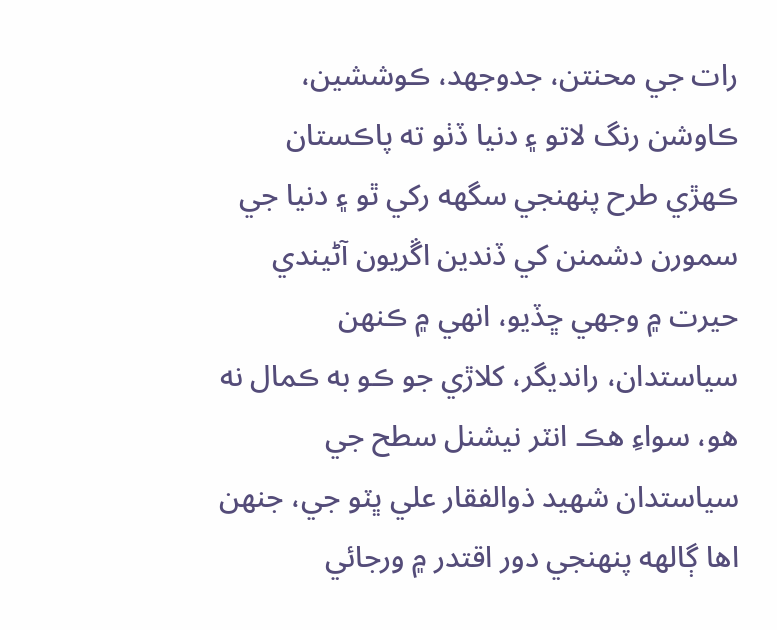رات جي محنتن، جدوجهد، ڪوششين، ڪاوشن رنگ لاتو ۽ دنيا ڏٺو ته پاڪستان ڪهڙي طرح پنهنجي سگهه رکي ٿو ۽ دنيا جي سمورن دشمنن کي ڏندين اڱريون آڻيندي حيرت ۾ وجهي ڇڏيو، انهي ۾ ڪنهن سياستدان، رانديگر، کلاڙي جو ڪو به ڪمال نه هو، سواءِ هڪ انٽر نيشنل سطح جي سياستدان شهيد ذوالفقار علي ڀٽو جي، جنهن اها ڳالهه پنهنجي دور اقتدر ۾ ورجائي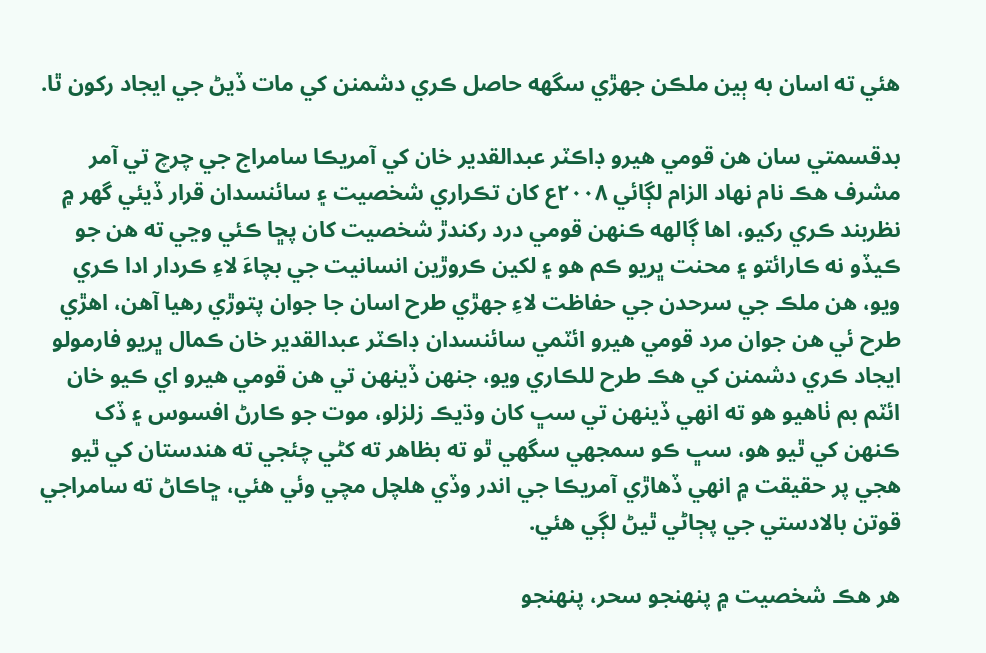هئي ته اسان به ٻين ملڪن جهڙي سگهه حاصل ڪري دشمنن کي مات ڏيڻ جي ايجاد رکون ٿا.

بدقسمتي سان هن قومي هيرو ڊاڪٽر عبدالقدير خان کي آمريڪا سامراج جي چرچ تي آمر مشرف هڪ نام نهاد الزام لڳائي ۲۰۰۸ع کان تڪراري شخصيت ۽ سائنسدان قرار ڏيئي گهر ۾ نظربند ڪري رکيو، اها ڳالهه ڪنهن قومي درد رکندڙ شخصيت کان پڇا ڪئي وڃي ته هن جو ڪيڏو نه ڪارائتو ۽ محنت ڀريو ڪم هو ۽ لکين ڪروڙين انسانيت جي بچاءَ لاءِ ڪردار ادا ڪري ويو، هن ملڪ جي سرحدن جي حفاظت لاءِ جهڙي طرح اسان جا جوان پتوڙي رهيا آهن، اهڙي طرح ئي هن جوان مرد قومي هيرو ائٽمي سائنسدان ڊاڪٽر عبدالقدير خان ڪمال ڀريو فارمولو ايجاد ڪري دشمنن کي هڪ طرح للڪاري ويو، جنهن ڏينهن تي هن قومي هيرو اي ڪيو خان ائٽم بم ٺاهيو هو ته انهي ڏينهن تي سڀ کان وڌيڪ زلزلو، موت جو ڪارڻ افسوس ۽ ڏک ڪنهن کي ٿيو هو، سڀ ڪو سمجهي سگهي ٿو ته بظاهر ته کڻي چئجي ته هندستان کي ٿيو هجي پر حقيقت ۾ انهي ڏهاڙي آمريڪا جي اندر وڏي هلچل مچي وئي هئي، ڇاڪاڻ ته سامراجي قوتن بالادستي جي پڄاڻي ٿيڻ لڳي هئي.

هر هڪ شخصيت ۾ پنهنجو سحر، پنهنجو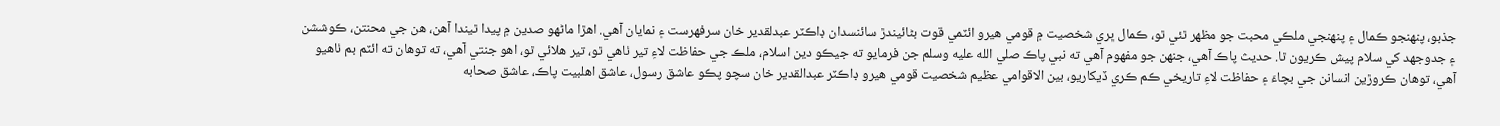جذبو، پنهنجو ڪمال ۽ پنهنجي ملڪي محبت جو مظهر ٿئي ٿو، ڪمال ڀري شخصيت ۾ قومي هيرو ائٽمي قوت بڻائيندڙ سائنسدان ڊاڪٽر عبدلقدير خان سرفهرست ۽ نمايان آهي. اهڙا ماڻهو صدين ۾ پيدا ٿيندا آهن، هن جي محنتن، ڪوششن ۽ جدوجهد کي سلام پيش ڪريون ٿا. حديث پاڪ آهي، جنهن جو مفهوم آهي ته نبي پاڪ صلي الله عليه وسلم جن فرمايو ته جيڪو دين اسلام، ملڪ جي حفاظت لاءِ تير ٺاهي ٿو، تير هلائي ٿو، اهو جنتي آهي، ته توهان ته ائٽم بم ٺاهيو آهي، توهان ڪروڙين انسانن جي بچاءَ ۽ حفاظت لاءِ تاريخي ڪم ڪري ڏيکاريو، بين الاقوامي عظيم شخصيت قومي هيرو ڊاڪٽر عبدالقدير خان سچو پڪو عاشق رسول، عاشق اهلبيت پاڪ، عاشق صحابه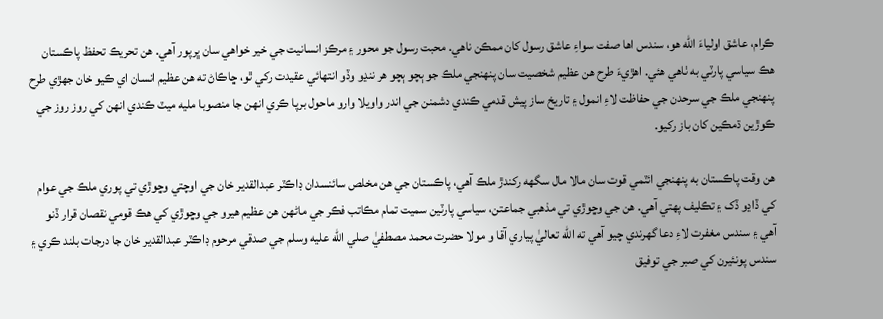ڪرام، عاشق اولياءَ الله هو، سندس اها صفت سواءِ عاشق رسول کان ممڪن ناهي. محبت رسول جو محور ۽ مرڪز انسانيت جي خير خواهي سان ڀرپور آهي. هن تحريڪ تحفظ پاڪستان هڪ سياسي پارٽي به ٺاهي هئي. اهڙيءَ طرح هن عظيم شخصيت سان پنهنجي ملڪ جو ٻچو ٻچو هر ننڍو وڏو انتهائي عقيدت رکي ٿو، ڇاڪاڻ ته هن عظيم انسان اي ڪيو خان جهڙي طرح پنهنجي ملڪ جي سرحدن جي حفاظت لاءِ انمول ۽ تاريخ ساز پيش قدمي ڪندي دشمنن جي اندر واويلا وارو ماحول برپا ڪري انهن جا منصوبا مليه ميٽ ڪندي انهن کي روز روز جي ڪوڙين ڌمڪين کان باز رکيو.

هن وقت پاڪستان به پنهنجي ائٽمي قوت سان مالا مال سگهه رکندڙ ملڪ آهي، پاڪستان جي هن مخلص سائنسدان ڊاڪٽر عبدالقدير خان جي اوچتي وڇوڙي تي پوري ملڪ جي عوام کي ڏاڍو ڏک ۽ تڪليف پهتي آهي. هن جي وڇوڙي تي مذهبي جماعتن، سياسي پارٽين سميت تمام مڪاتب فڪر جي ماڻهن هن عظيم هيرو جي وڇوڙي کي هڪ قومي نقصان قرار ڏنو آهي ۽ سندس مغفرت لاءِ دعا گهرندي چيو آهي ته الله تعاليٰ پياري آقا و مولا حضرت محمد مصطفيٰ صلي الله عليه وسلم جي صدقي مرحوم ڊاڪٽر عبدالقدير خان جا درجات بلند ڪري ۽ سندس پونئيرن کي صبر جي توفيق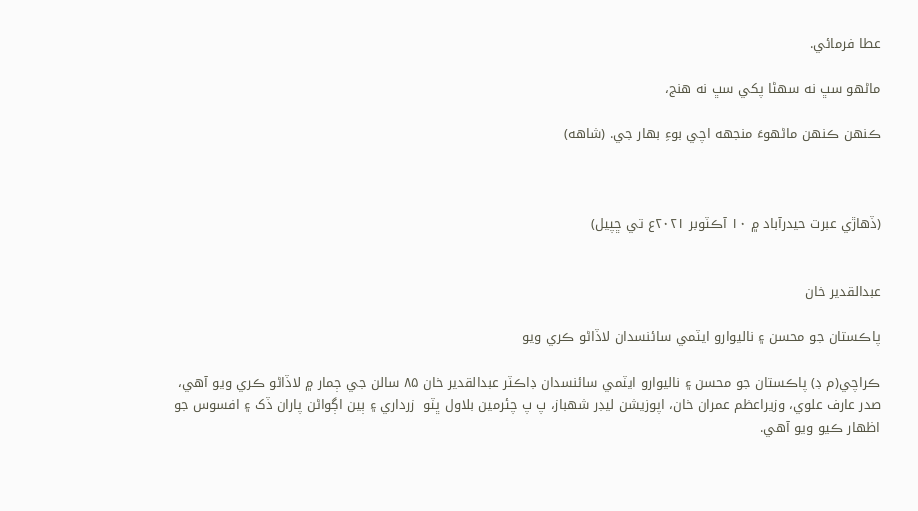عطا فرمائي.

ماڻهو سڀ نه سهڻا پکي سڀ نه هنج،

ڪنهن ڪنهن ماڻهوءَ منجهه اچي بوءِ بهار جي. (شاهه)



(ڏھاڙي عبرت حيدرآباد ۾ ۱۰ آڪٽوبر ۲۰۲۱ع تي ڇپيل)


عبدالقدير خان

پاڪستان جو محسن ۽ ناليوارو ايٽمي سائنسدان لاڏاڻو ڪري ويو

ڪراچي(م ڊ) پاڪستان جو محسن ۽ ناليوارو ايٽمي سائنسدان ڊاڪٽر عبدالقدير خان ۸۵ سالن جي ڄمار ۾ لاڏاڻو ڪري ويو آهي، صدر عارف علوي، وزيراعظم عمران خان، اپوزيشن ليڊر شهباز، پ پ چئرمين بلاول ڀٽو  زرداري ۽ ٻين اڳواڻن پاران ڏک ۽ افسوس جو اظهار ڪيو ويو آهي.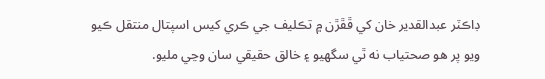ڊاڪٽر عبدالقدير خان کي ڦڦڙن ۾ تڪليف جي ڪري کيس اسپتال منتقل ڪيو ويو پر هو صحتياب نه ٿي سگهيو ۽ خالق حقيقي سان وڃي مليو.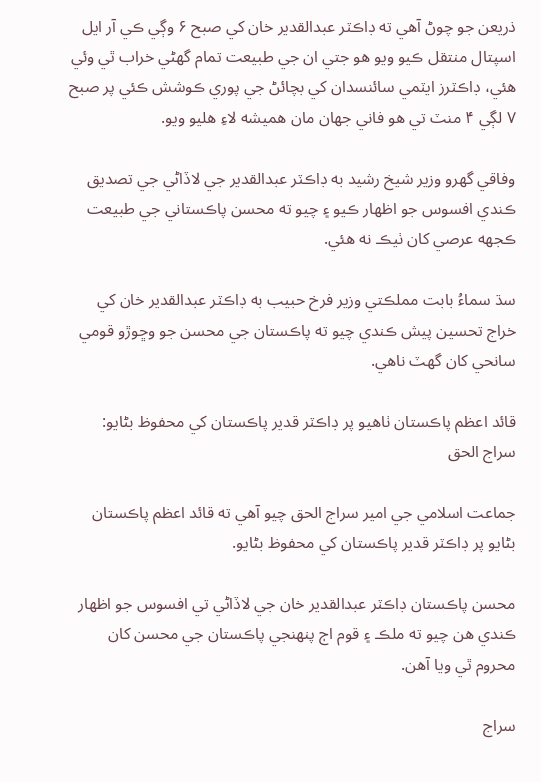ذريعن جو چوڻ آهي ته ڊاڪٽر عبدالقدير خان کي صبح ۶ وڳي ڪي آر ايل اسپتال منتقل ڪيو ويو هو جتي ان جي طبيعت تمام گهڻي خراب ٿي وئي هئي، ڊاڪٽرز ايٽمي سائنسدان کي بچائڻ جي پوري ڪوشش ڪئي پر صبح ۷ لڳي ۴ منٽ تي هو فاني جهان مان هميشه لاءِ هليو ويو.

وفاقي گهرو وزير شيخ رشيد به ڊاڪٽر عبدالقدير جي لاڏاڻي جي تصديق ڪندي افسوس جو اظهار ڪيو ۽ چيو ته محسن پاڪستاني جي طبيعت ڪجهه عرصي کان ٺيڪ نه هئي.

سڌ سماءُ بابت مملڪتي وزير فرخ حبيب به ڊاڪٽر عبدالقدير خان کي خراج تحسين پيش ڪندي چيو ته پاڪستان جي محسن جو وڇوڙو قومي سانحي کان گهٽ ناهي.

قائد اعظم پاڪستان ٺاهيو پر ڊاڪٽر قدير پاڪستان کي محفوظ بڻايو: سراج الحق

جماعت اسلامي جي امير سراج الحق چيو آهي ته قائد اعظم پاڪستان بڻايو پر ڊاڪٽر قدير پاڪستان کي محفوظ بڻايو.

محسن پاڪستان ڊاڪٽر عبدالقدير خان جي لاڏاڻي تي افسوس جو اظهار ڪندي هن چيو ته ملڪ ۽ قوم اڄ پنهنجي پاڪستان جي محسن کان محروم ٿي ويا آهن.

سراج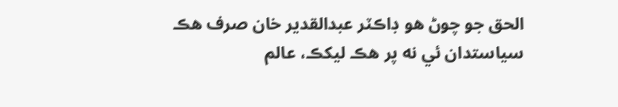الحق جو چوڻ هو ڊاڪٽر عبدالقدير خان صرف هڪ سياستدان ئي نه پر هڪ ليکڪ، عالم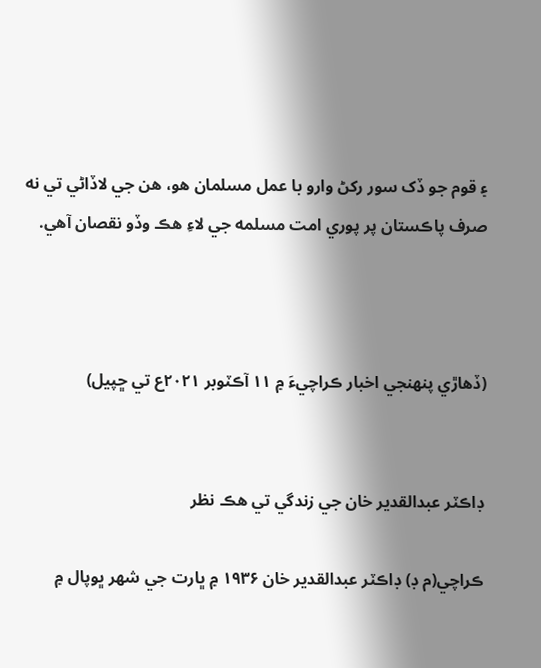۽ قوم جو ڏک سور رکڻ وارو با عمل مسلمان هو، هن جي لاڏاڻي تي نه صرف پاڪستان پر پوري امت مسلمه جي لاءِ هڪ وڏو نقصان آهي.



(ڏھاڙي پنھنجي اخبار ڪراچيءَ ۾ ۱۱ آڪٽوبر ۲۰۲۱ع تي ڇپيل)


ڊاڪٽر عبدالقدير خان جي زندگي تي هڪ نظر

ڪراچي(م ڊ) ڊاڪٽر عبدالقدير خان ۱۹۳۶ ۾ ڀارت جي شهر ڀوپال ۾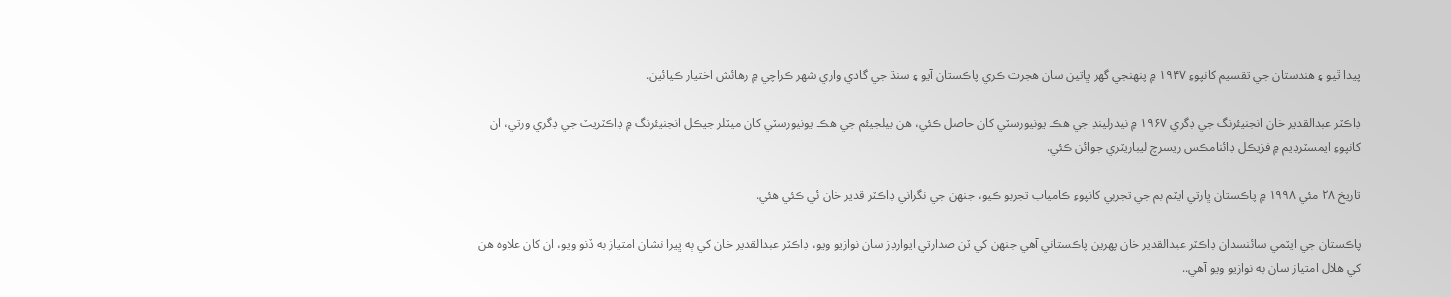پيدا ٿيو ۽ هندستان جي تقسيم کانپوءِ ۱۹۴۷ ۾ پنهنجي گهر ڀاتين سان هجرت ڪري پاڪستان آيو ۽ سنڌ جي گادي واري شهر ڪراچي ۾ رهائش اختيار ڪيائين.

ڊاڪٽر عبدالقدير خان انجنيئرنگ جي ڊگري ۱۹۶۷ ۾ نيدرلينڊ جي هڪ يونيورسٽي کان حاصل ڪئي، هن بيلجيئم جي هڪ يونيورسٽي کان ميٽلر جيڪل انجنيئرنگ ۾ ڊاڪٽريٽ جي ڊگري ورتي، ان کانپوءِ ايمسٽرڊيم ۾ فزيڪل ڊائنامڪس ريسرچ ليباريٽري جوائن ڪئي.

تاريخ ۲۸ مئي ۱۹۹۸ ۾ پاڪستان ڀارتي ايٽم بم جي تجربي کانپوءِ ڪامياب تجربو ڪيو، جنهن جي نگراني ڊاڪٽر قدير خان ئي ڪئي هئي.

پاڪستان جي ايٽمي سائنسدان ڊاڪٽر عبدالقدير خان پهرين پاڪستاني آهي جنهن کي ٽن صدارتي ايوارڊز سان نوازيو ويو، ڊاڪٽر عبدالقدير خان کي ٻه ڀيرا نشان امتياز به ڏنو ويو، ان کان علاوه هن کي هلال امتياز سان به نوازيو ويو آهي..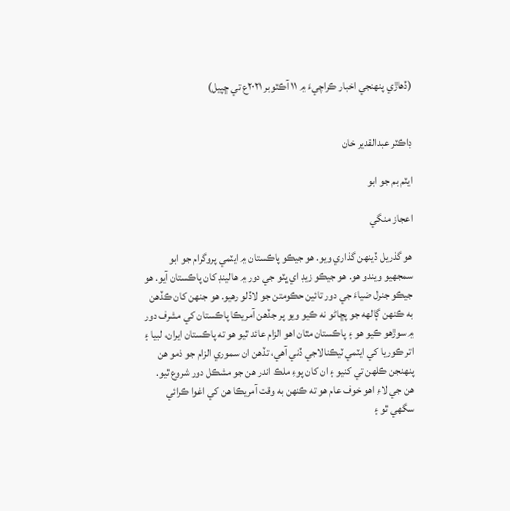(ڏھاڙي پنھنجي اخبار ڪراچيءَ ۾ ۱۱ آڪٽوبر ۲۰۲۱ع تي ڇپيل)


ڊاڪٽر عبدالقدير خان

ايٽم بم جو ابو

اعجاز منگي

هو گذريل ڏينهن گذاري ويو. هو جيڪو پاڪستان ۾ ايٽمي پروگرام جو ابو سمجهيو ويندو هو. هو جيڪو زيڊ اي ڀٽو جي دور ۾ هالينڊ کان پاڪستان آيو. هو جيڪو جنرل ضياءَ جي دور تائين حڪومتن جو لاڏلو رهيو. هو جنهن کان ڪڏهن به ڪنهن ڳالهه جو پڇاڻو نه ڪيو ويو پر جڏهن آمريڪا پاڪستان کي مشرف دور ۾ سوڙهو ڪيو هو ۽ پاڪستان مٿان اهو الزام عائد ٿيو هو ته پاڪستان ايران، لبيا ۽ اتر ڪوريا کي ايٽمي ٽيڪنالاجي ڏني آهي، تڏهن ان سموري الزام جو ذمو هن پنهنجن ڪلهن تي کنيو ۽ ان کان پوءِ ملڪ اندر هن جو مشڪل دور شروع ٿيو. هن جي لاءِ اهو خوف عام هو ته ڪنهن به وقت آمريڪا هن کي اغوا ڪرائي سگهي ٿو ۽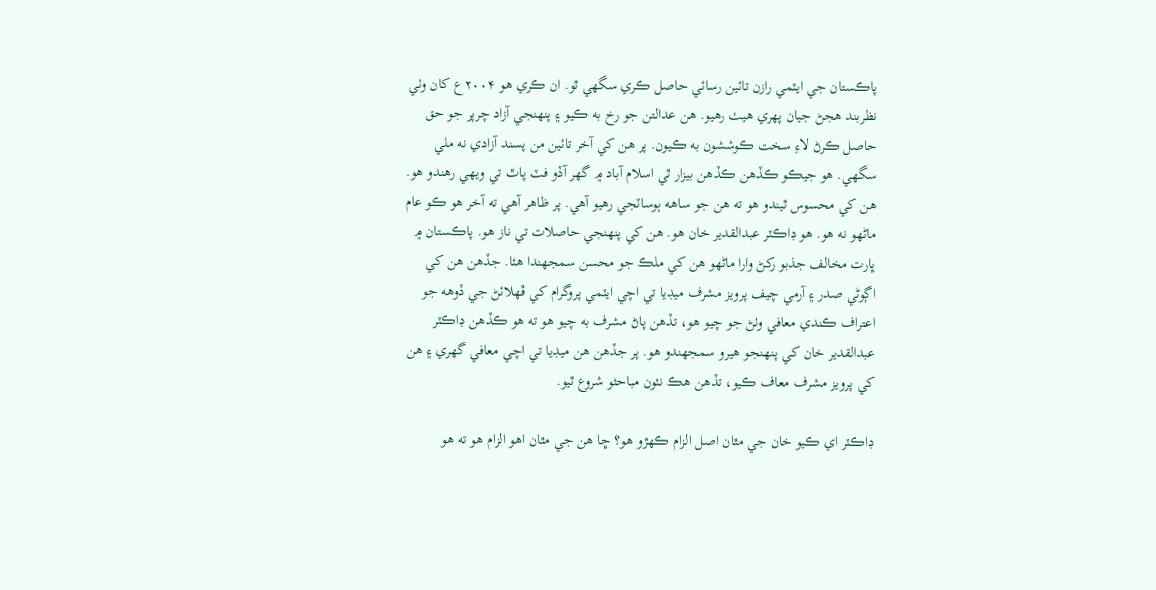پاڪستان جي ايٽمي رازن تائين رسائي حاصل ڪري سگهي ٿو. ان ڪري هو ۲۰۰۴ع کان وٺي نظربند هجڻ جيان پهري هيٺ رهيو. هن عدالتن جو رخ به ڪيو ۽ پنهنجي آزاد چرپر جو حق حاصل ڪرڻ لاءِ سخت ڪوششون به ڪيون. پر هن کي آخر تائين من پسند آزادي نه ملي سگهي. هو جيڪو ڪڏهن ڪڏهن بيزار ٿي اسلام آباد ۾ گهر آڏو فٽ پاٿ تي ويهي رهندو هو. هن کي محسوس ٿيندو هو ته هن جو ساهه ٻوساٽجي رهيو آهي. پر ظاهر آهي ته آخر هو ڪو عام ماڻهو نه هو. هو ڊاڪٽر عبدالقدير خان هو. هن کي پنهنجي حاصلات تي ناز هو. پاڪستان ۾ ڀارت مخالف جذبو رکڻ وارا ماڻهو هن کي ملڪ جو محسن سمجهندا هئا. جڏهن هن کي اڳوڻي صدر ۽ آرمي چيف پرويز مشرف ميڊيا تي اچي ايٽمي پروگرام کي ڦهلائڻ جي ڏوهه جو اعتراف ڪندي معافي وٺڻ جو چيو هو، تڏهن پاڻ مشرف به چيو هو ته هو ڪڏهن ڊاڪٽر عبدالقدير خان کي پنهنجو هيرو سمجهندو هو. پر جڏهن هن ميڊيا تي اچي معافي گهري ۽ هن کي پرويز مشرف معاف ڪيو، تڏهن هڪ نئون مباحثو شروع ٿيو.

ڊاڪٽر اي ڪيو خان جي مٿان اصل الزام ڪهڙو هو؟ ڇا هن جي مٿان اهو الزام هو ته هو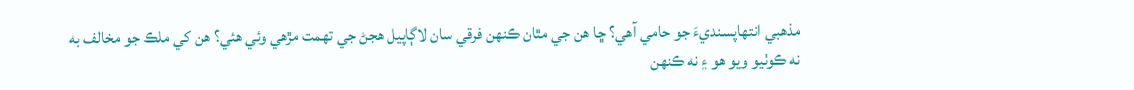مذهبي انتهاپسنديءَ جو حامي آهي؟ ڇا هن جي مٿان ڪنهن فرقي سان لاڳاپيل هجڻ جي تهمت مڙهي وئي هئي؟ هن کي ملڪ جو مخالف به نه ڪوٺيو ويو هو ۽ نه ڪنهن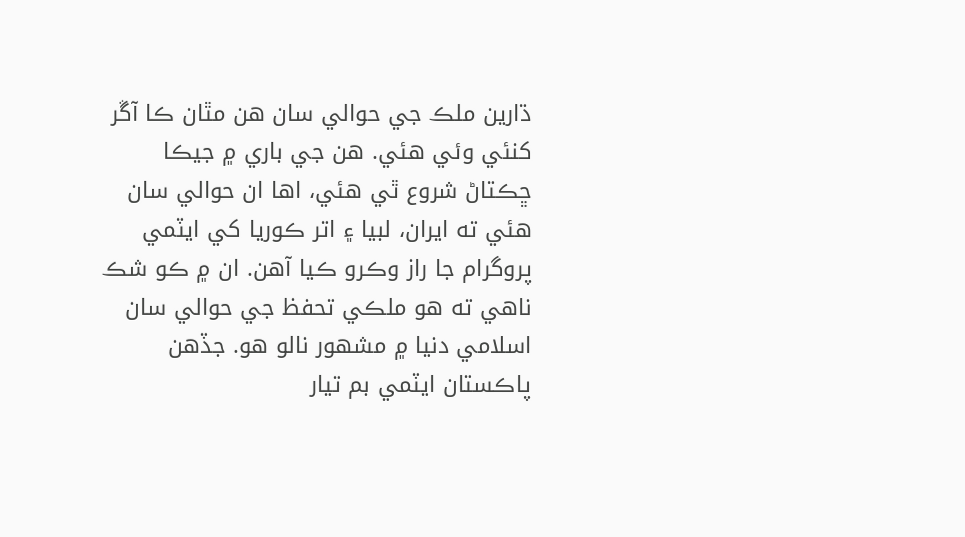ڌارين ملڪ جي حوالي سان هن مٿان ڪا آڱر کنئي وئي هئي. هن جي باري ۾ جيڪا ڇڪتاڻ شروع ٿي هئي، اها ان حوالي سان هئي ته ايران، لبيا ۽ اتر ڪوريا کي ايٽمي پروگرام جا راز وڪرو ڪيا آهن. ان ۾ ڪو شڪ ناهي ته هو ملڪي تحفظ جي حوالي سان اسلامي دنيا ۾ مشهور نالو هو. جڏهن پاڪستان ايٽمي بم تيار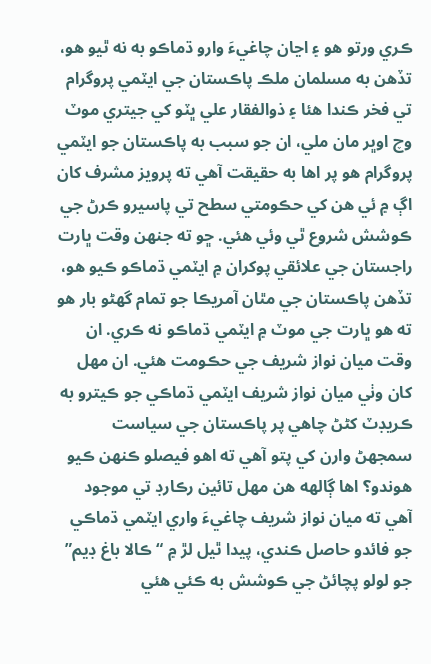ڪري ورتو هو ۽ اڃان چاغيءَ وارو ڌماڪو به نه ٿيو هو، تڏهن به مسلمان ملڪ پاڪستان جي ايٽمي پروگرام تي فخر ڪندا هئا ۽ ذوالفقار علي ڀٽو کي جيتري موٽ وچ اوڀر مان ملي، ان جو سبب به پاڪستان جو ايٽمي پروگرام هو پر اها به حقيقت آهي ته پرويز مشرف کان اڳ ۾ ئي هن کي حڪومتي سطح تي پاسيرو ڪرڻ جي ڪوشش شروع ٿي وئي هئي. ڇو ته جنهن وقت ڀارت راجستان جي علائقي پوکران ۾ ايٽمي ڌماڪو ڪيو هو، تڏهن پاڪستان جي مٿان آمريڪا جو تمام گهڻو بار هو ته هو ڀارت جي موٽ ۾ ايٽمي ڌماڪو نه ڪري. ان وقت ميان نواز شريف جي حڪومت هئي. ان مهل کان وٺي ميان نواز شريف ايٽمي ڌماڪي جو ڪيترو به ڪريڊٽ کڻڻ چاهي پر پاڪستان جي سياست سمجهڻ وارن کي پتو آهي ته اهو فيصلو ڪنهن ڪيو هوندو؟ اها ڳالهه هن مهل تائين رڪارڊ تي موجود آهي ته ميان نواز شريف چاغيءَ واري ايٽمي ڌماڪي جو فائدو حاصل ڪندي، پيدا ٿيل لڙ ۾ “ڪالا باغ ڊيم” جو لولو پچائڻ جي ڪوشش به ڪئي هئي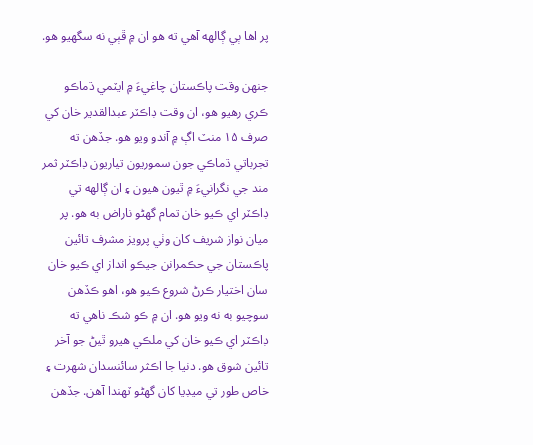پر اها ٻي ڳالهه آهي ته هو ان ۾ ڦٻي نه سگهيو هو.

جنهن وقت پاڪستان چاغيءَ ۾ ايٽمي ڌماڪو ڪري رهيو هو، ان وقت ڊاڪٽر عبدالقدير خان کي صرف ۱۵ منٽ اڳ ۾ آندو ويو هو. جڏهن ته تجرباتي ڌماڪي جون سموريون تياريون ڊاڪٽر ثمر مند جي نگرانيءَ ۾ ٿيون هيون ۽ ان ڳالهه تي ڊاڪٽر اي ڪيو خان تمام گهڻو ناراض به هو. پر ميان نواز شريف کان وٺي پرويز مشرف تائين پاڪستان جي حڪمرانن جيڪو انداز اي ڪيو خان سان اختيار ڪرڻ شروع ڪيو هو، اهو ڪڏهن سوچيو به نه ويو هو. ان ۾ ڪو شڪ ناهي ته ڊاڪٽر اي ڪيو خان کي ملڪي هيرو ٿيڻ جو آخر تائين شوق هو. دنيا جا اڪثر سائنسدان شهرت ۽ خاص طور تي ميڊيا کان گهڻو ٽهندا آهن. جڏهن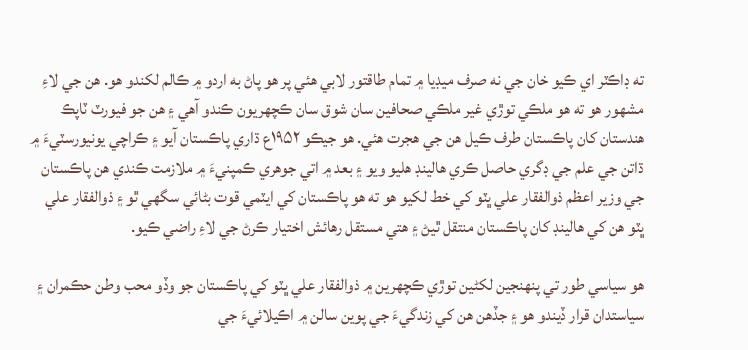ته ڊاڪٽر اي ڪيو خان جي نه صرف ميڊيا ۾ تمام طاقتور لابي هئي پر هو پاڻ به اردو ۾ ڪالم لکندو هو. هن جي لاءِ مشهور هو ته هو ملڪي توڙي غير ملڪي صحافين سان شوق سان ڪچهريون ڪندو آهي ۽ هن جو فيورٽ ٽاپڪ هندستان کان پاڪستان طرف ڪيل هن جي هجرت هئي. هو جيڪو ۱۹۵۲ع ڌاري پاڪستان آيو ۽ ڪراچي يونيورسٽيءَ ۾ ڌاتن جي علم جي ڊگري حاصل ڪري هالينڊ هليو ويو ۽ بعد ۾ اتي جوهري ڪمپنيءَ ۾ ملازمت ڪندي هن پاڪستان جي وزير اعظم ذوالفقار علي ڀٽو کي خط لکيو هو ته هو پاڪستان کي ايٽمي قوت بڻائي سگهي ٿو ۽ ذوالفقار علي ڀٽو هن کي هالينڊ کان پاڪستان منتقل ٿيڻ ۽ هتي مستقل رهائش اختيار ڪرڻ جي لاءِ راضي ڪيو.

هو سياسي طور تي پنهنجين لکڻين توڙي ڪچهرين ۾ ذوالفقار علي ڀٽو کي پاڪستان جو وڏو محب وطن حڪمران ۽ سياستدان قرار ڏيندو هو ۽ جڏهن هن کي زندگيءَ جي پوين سالن ۾ اڪيلائيءَ جي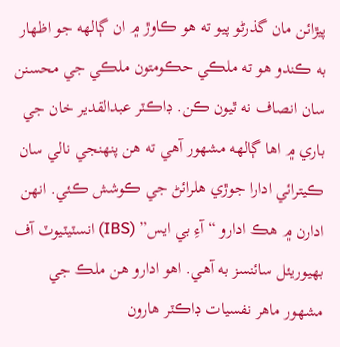پيڙائن مان گذرڻو پيو ته هو ڪاوڙ ۾ ان ڳالهه جو اظهار به ڪندو هو ته ملڪي حڪومتون ملڪي جي محسنن سان انصاف نه ٿيون ڪن. ڊاڪٽر عبدالقدير خان جي باري ۾ اها ڳالهه مشهور آهي ته هن پنهنجي نالي سان ڪيترائي ادارا جوڙي هلرائڻ جي ڪوشش ڪئي. انهن ادارن ۾ هڪ ادارو “آءِ بي ايس” (IBS) انسٽيٽيوٽ آف بهيوريئل سائنسز به آهي. اهو ادارو هن ملڪ جي مشهور ماهر نفسيات ڊاڪٽر هارون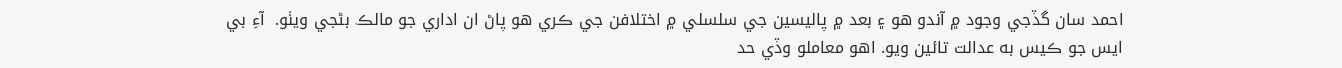احمد سان گڏجي وجود ۾ آندو هو ۽ بعد ۾ پاليسين جي سلسلي ۾ اختلافن جي ڪري هو پاڻ ان اداري جو مالڪ بڻجي ويٺو.  آءِ بي ايس جو ڪيس به عدالت تائين ويو. اهو معاملو وڏي حد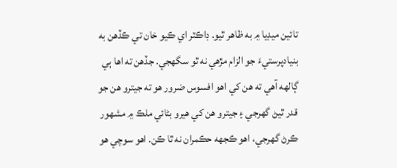تائين ميڊيا ۾ به ظاهر ٿيو. ڊاڪٽر اي ڪيو خان تي ڪڏهن به بنيادپرستيءَ جو الزام مڙهي نه ٿو سگهجي. جڏهن ته اها ٻي ڳالهه آهي ته هن کي اهو افسوس ضرور هو ته جيترو هن جو قدر ٿيڻ گهرجي ۽ جيترو هن کي هيرو بڻائي ملڪ ۾ مشهور ڪرڻ گهرجي، اهو ڪجهه حڪمران نه ٿا ڪن. اهو سوچي هو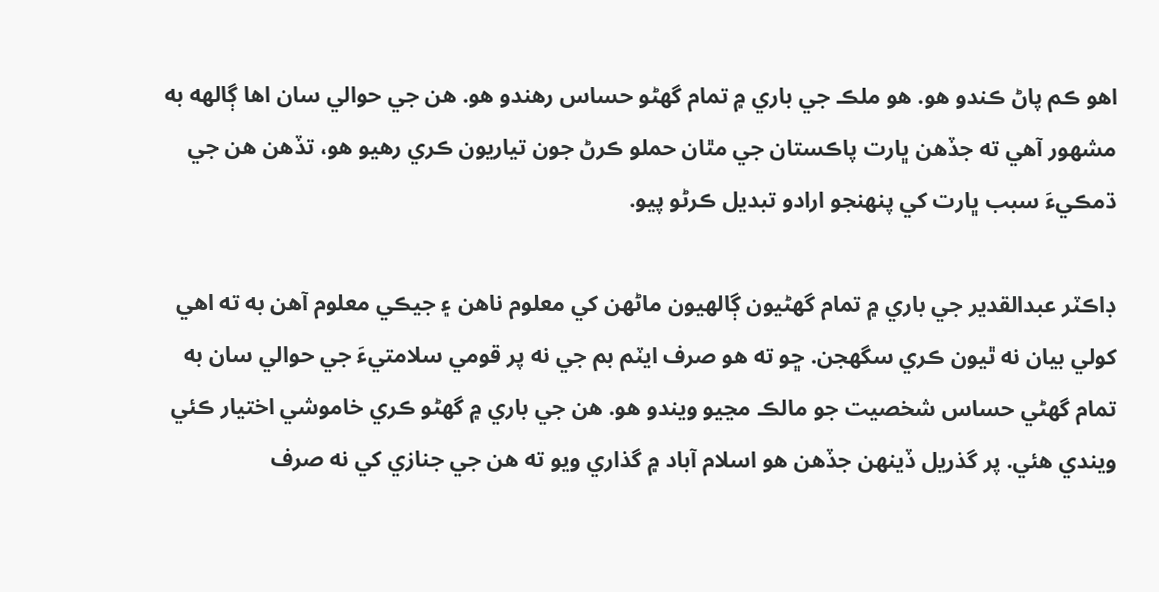اهو ڪم پاڻ ڪندو هو. هو ملڪ جي باري ۾ تمام گهڻو حساس رهندو هو. هن جي حوالي سان اها ڳالهه به مشهور آهي ته جڏهن ڀارت پاڪستان جي مٿان حملو ڪرڻ جون تياريون ڪري رهيو هو، تڏهن هن جي ڌمڪيءَ سبب ڀارت کي پنهنجو ارادو تبديل ڪرڻو پيو.

ڊاڪٽر عبدالقدير جي باري ۾ تمام گهڻيون ڳالهيون ماڻهن کي معلوم ناهن ۽ جيڪي معلوم آهن به ته اهي کولي بيان نه ٿيون ڪري سگهجن. ڇو ته هو صرف ايٽم بم جي نه پر قومي سلامتيءَ جي حوالي سان به تمام گهڻي حساس شخصيت جو مالڪ مڃيو ويندو هو. هن جي باري ۾ گهڻو ڪري خاموشي اختيار ڪئي ويندي هئي. پر گذريل ڏينهن جڏهن هو اسلام آباد ۾ گذاري ويو ته هن جي جنازي کي نه صرف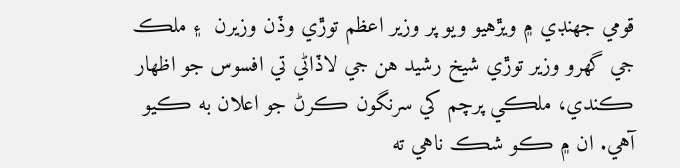قومي جهنڊي ۾ ويڙهيو ويو پر وزير اعظم توڙي وڏن وزيرن  ۽ ملڪ جي گهرو وزير توڙي شيخ رشيد هن جي لاڏاڻي تي افسوس جو اظهار ڪندي، ملڪي پرچم کي سرنگون ڪرڻ جو اعلان به ڪيو آهي. ان ۾ ڪو شڪ ناهي ته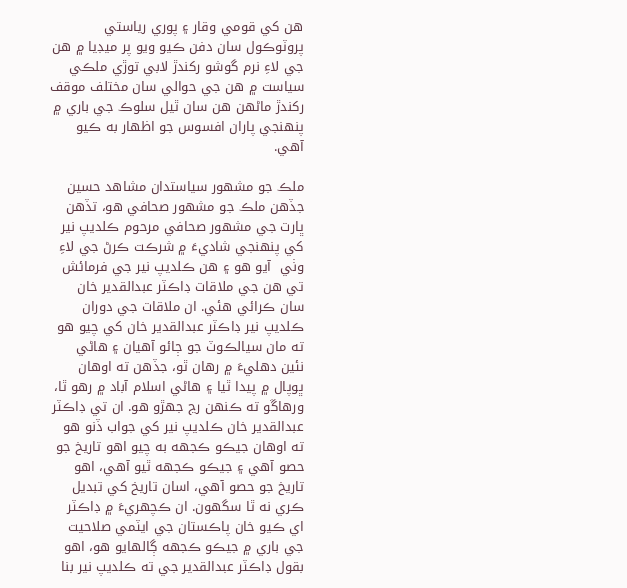هن کي قومي وقار ۽ پوري رياستي پروٽوڪول سان دفن ڪيو ويو پر ميڊيا ۾ هن جي لاءِ نرم گوشو رکندڙ لابي توڙي ملڪي سياست ۾ هن جي حوالي سان مختلف موقف رکندڙ ماڻهن هن سان ٿيل سلوڪ جي باري ۾ پنهنجي پاران افسوس جو اظهار به ڪيو آهي.

ملڪ جو مشهور سياستدان مشاهد حسين جڏهن ملڪ جو مشهور صحافي هو، تڏهن ڀارت جي مشهور صحافي مرحوم ڪلديپ نير کي پنهنجي شاديءَ ۾ شرڪت ڪرڻ جي لاءِ وٺي  آيو هو ۽ هن ڪلديپ نير جي فرمائش تي هن جي ملاقات ڊاڪٽر عبدالقدير خان سان ڪرائي هئي. ان ملاقات جي دوران ڪلديپ نير ڊاڪٽر عبدالقدير خان کي چيو هو ته مان سيالڪوٽ جو ڄائو آهيان ۽ هاڻي نئين دهليءَ ۾ رهان ٿو، جڏهن ته اوهان ڀوپال ۾ پيدا ٿيا ۽ هاڻي اسلام آباد ۾ رهو ٿا، ورهاڱو ته ڪنهن رڃ جهڙو هو. ان تي ڊاڪٽر عبدالقدير خان ڪلديپ نير کي جواب ڏنو هو ته اوهان جيڪو ڪجهه به چيو اهو تاريخ جو حصو آهي ۽ جيڪو ڪجهه ٿيو آهي، اهو تاريخ جو حصو آهي، اسان تاريخ کي تبديل ڪري نه ٿا سگهون. ان ڪچهريءَ ۾ ڊاڪٽر اي ڪيو خان پاڪستان جي ايٽمي صلاحيت جي باري ۾ جيڪو ڪجهه ڳالهايو هو، اهو بقول ڊاڪٽر عبدالقدير جي ته ڪلديپ نير بنا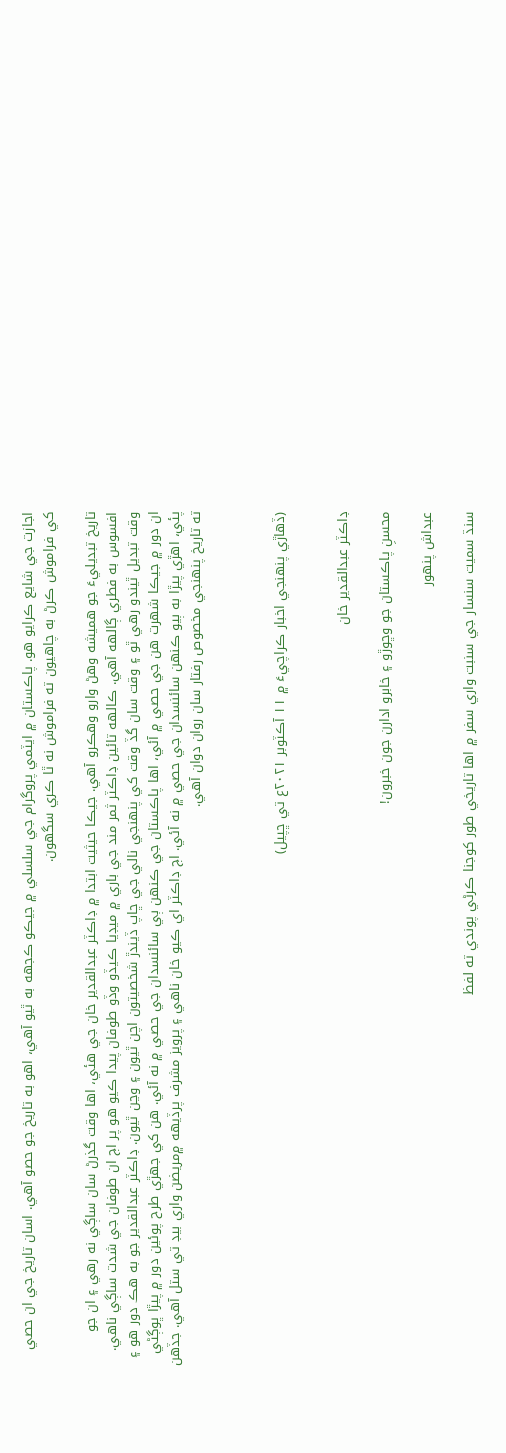اجازت جي شايع ڪرايو هو. پاڪستان ۾ ايٽمي پروگرام جي سلسلي ۾ جيڪو ڪجهه به ٿيو آهي، اهو به تاريخ جو حصو آهي. اسان تاريخ جي ان حصي کي فراموش ڪرڻ به چاهيون ته فراموش نه ٿا ڪري سگهون.

تاريخ تبديليءَ جو هميشه وهڻ وارو وهڪرو آهي. جيڪا حيثيت ابتدا ۾ ڊاڪٽر عبدالقدير خان جي هئي، اها وقت گذرڻ سان ساڳي نه رهي ۽ ان جو افسوس به فطري ڳالهه آهي. ڪالهه تائين ڊاڪٽر ثمر مند جي باري ۾ ميڊيا ڪيڏو وڏو طوفان پيدا ڪيو هو پر اڄ ان طوفان جي شدت ساڳي ناهي. وقت تبديل ٿيندو رهي ٿو ۽ وقت سان گڏ وقت کي پنهنجي نالي جي ڇاپ ڏيندڙ شخصيتون اچن ٿيون ۽ وڃن ٿيون. ڊاڪٽر عبدالقدير جو به هڪ دور هو ۽ ان دور ۾ جيڪا شهرت هن جي حصي ۾ آئي، اها پاڪستان جي ڪنهن ٻي سائنسدان جي حصي ۾ نه آئي. هن کي جهڙي طرح پوئين دور ۾ پيڙا ڀوڳڻي پئي، اهڙي پيڙا به ٻيو ڪنهن سائنسدان جي حصي ۾ نه آئي. اڄ ڊاڪٽر اي ڪيو خان ناهي ۽ پرويز مشرف پرڏيهه ۾مريضن واري بيڊ تي ستل آهي. جڏهن ته تاريخ پنهنجي مخصوص رفتار سان روان دوان آهي.



(ڏھاڙي پنھنجي اخبار ڪراچيءَ ۾ ۱۱ آڪٽوبر ۲۰۲۱ع تي ڇپيل)


ڊاڪٽر عبدالقدير خان

محسنِ پاڪستان جو وڇوڙو ۽ خابرو ادارن جون خبرون!

عبداش پنھور

سنڌ سميت سنسار جي سنبت واري سفر ۾ اها تاريخي طور کوجنا ڪرڻي پوندي ته لفظ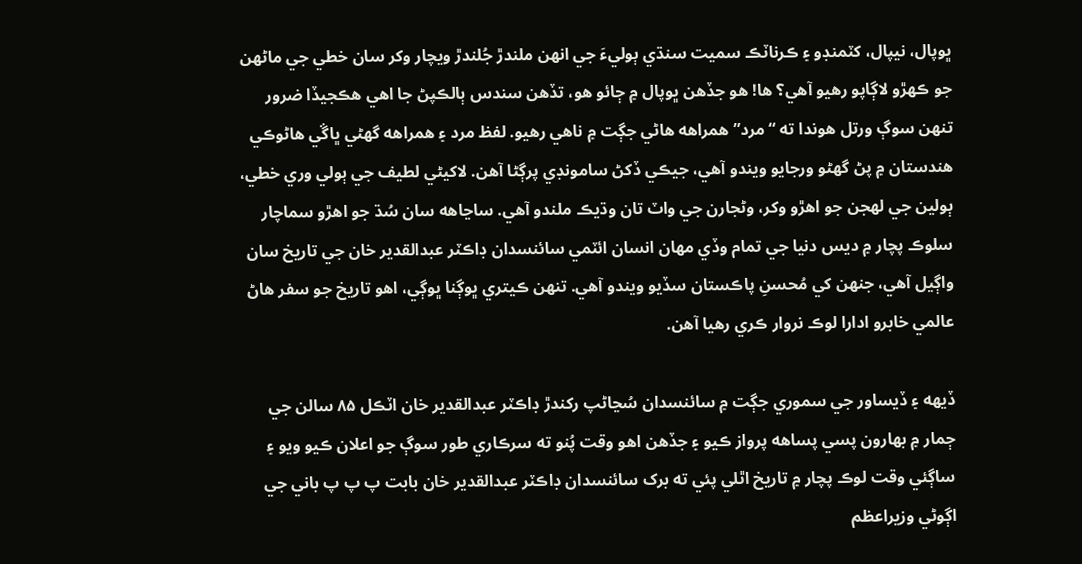ڀوپال، نيپال، کٽمنڊو ۽ ڪرناٽڪ سميت سنڌي ٻوليءَ جي انهن ملندڙ جُلندڙ ويچار وکر سان خطي جي ماڻهن جو ڪهڙو لاڳاپو رهيو آهي؟ ها! هو جڏهن ڀوپال ۾ ڄائو هو، تڏهن سندس ٻالڪپڻ جا اهي هڪجيڏا ضرور تنهن سوڳ ورتل هوندا ته “مرد” همراهه هاڻي جڳت ۾ ناهي رهيو. لفظ مرد ۽ همراهه گهڻي ڀاڱي هاڻوڪي هندستان ۾ پڻ گهڻو ورجايو ويندو آهي، جيڪي ڏکڻ سامونڊي پرڳڻا آهن. لاکيڻي لطيف جي ٻولي وري خطي، ٻولين جي لهجن جو اهڙو وکر، وڻجارن جي واٽ تان وڌيڪ ملندو آهي. ساڃاهه سان سُڌ جو اهڙو سماچار سلوڪ پچار ۾ ديس دنيا جي تمام وڏي مهان انسان ائٽمي سائنسدان ڊاڪٽر عبدالقدير خان جي تاريخ سان واڳيل آهي، جنهن کي مُحسنِ پاڪستان سڏيو ويندو آهي. تنهن ڪيتري ڀوڳنا ڀوڳي، اهو تاريخ جو سفر هاڻ عالمي خابرو ادارا لوڪ نروار ڪري رهيا آهن.

ڏيهه ۽ ڏيساور جي سموري جڳت ۾ سائنسدان سُڃاڻپ رکندڙ ڊاڪٽر عبدالقدير خان اٽڪل ۸۵ سالن جي ڄمار ۾ بهارون پسي پساهه پرواز ڪيو ۽ جڏهن اهو وقت پُنو ته سرڪاري طور سوڳ جو اعلان ڪيو ويو ۽ ساڳئي وقت لوڪ پچار ۾ تاريخ اٿلي پئي ته برک سائنسدان ڊاڪٽر عبدالقدير خان بابت پ پ پ باني جي اڳوڻي وزيراعظم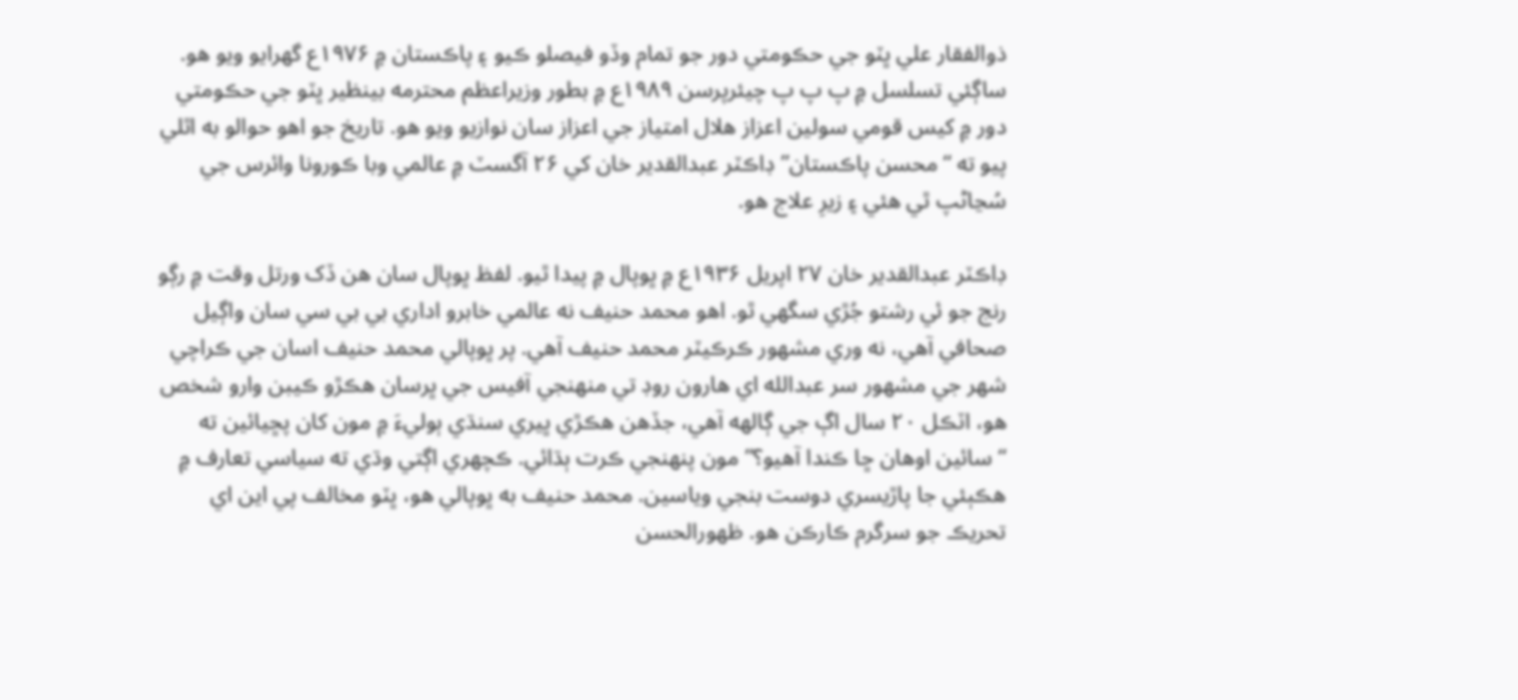ذوالفقار علي ڀٽو جي حڪومتي دور جو تمام وڏو فيصلو ڪيو ۽ پاڪستان ۾ ۱۹۷۶ع گهرايو ويو هو. ساڳئي تسلسل ۾ پ پ پ چيئرپرسن ۱۹۸۹ع ۾ بطور وزيراعظم محترمه بينظير ڀٽو جي حڪومتي دور ۾ کيس قومي سولين اعزاز هلال امتياز جي اعزاز سان نوازيو ويو هو. تاريخ جو اهو حوالو به اٿلي پيو ته “محسن پاڪستان” ڊاڪٽر عبدالقدير خان کي ۲۶ آگسٽ ۾ عالمي وبا ڪورونا وائرس جي سُڃاڻپ ٿي هئي ۽ زيرِ علاج هو.

ڊاڪٽر عبدالقدير خان ۲۷ اپريل ۱۹۳۶ع ۾ ڀوپال ۾ پيدا ٿيو. لفظ ڀوپال سان هن ڏک ورتل وقت ۾ رڳو رنج جو ئي رشتو جُڙي سگهي ٿو. اهو محمد حنيف نه عالمي خابرو اداري بي بي سي سان واڳيل صحافي آهي، نه وري مشهور ڪرڪيٽر محمد حنيف آهي. پر ڀوپالي محمد حنيف اسان جي ڪراچي شهر جي مشهور سر عبدالله اي هارون روڊ تي منهنجي آفيس جي ڀرسان هڪڙو ڪيبن وارو شخص هو، اٽڪل ۲۰ سال اڳ جي ڳالهه آهي، جڏهن هڪڙي ڀيري سنڌي ٻوليءَ ۾ مون کان پڇيائين ته “سائين اوهان ڇا ڪندا آهيو؟” مون پنهنجي ڪرت ٻڌائي. ڪچهري اڳتي وڌي ته سياسي تعارف ۾ هڪٻئي جا پاڙيسري دوست بنجي وياسين. محمد حنيف به ڀوپالي هو، ڀٽو مخالف پي اين اي تحريڪ جو سرگرم ڪارڪن هو. ظهورالحسن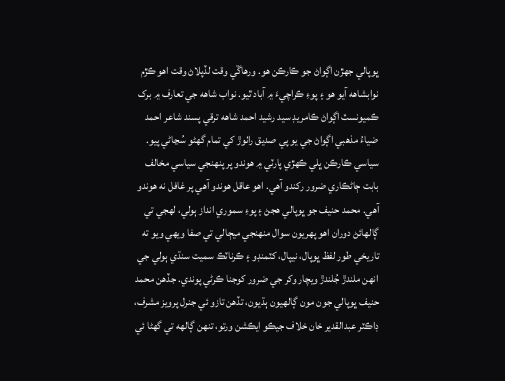ڀوپالي جهڙن اڳواڻ جو ڪارڪن هو. ورهاڱي وقت لڏپلاڻ وقت اهو ڪڙم نوابشاهه آيو هو ۽ پوءِ ڪراچيءَ ۾ آباد ٿيو. نواب شاهه جي تعارف ۾ برک ڪميونسٽ اڳواڻ ڪامريڊ سيد رشيد احمد شاهه ترقي پسند شاعر احمد ضياءُ مذهبي اڳواڻ جي يو پي صديق راٺوڙ کي تمام گهڻو سُڃاڻي پيو. سياسي ڪارڪن ڀلي ڪهڙي پارٽي ۾ هوندو پر پنهنجي سياسي مخالف بابت ڄاڻڪاري ضرور رکندو آهي. اهو عاقل هوندو آهي پر غافل نه هوندو آهي. محمد حنيف جو ڀوپالي هجڻ ۽ پوءِ سموري انداز ٻولي، لهجي تي ڳالهائڻ دوران اهو پهريون سوال منهنجي ميڄالي تي صفا ويهي ويو ته تاريخي طور لفظ ڀوپال، نيپال، کٽمنڊو ۽ ڪرناٽڪ سميت سنڌي ٻولي جي انهن ملندڙ جُلندڙ ويچار وکر جي ضرور کوجنا ڪرڻي پوندي. جڏهن محمد حنيف ڀوپالي جون مون ڳالهيون ٻڌيون، تڏهن تازو ئي جنرل پرويز مشرف، ڊاڪٽر عبدالقدير خان خلاف جيڪو ايڪشن ورتو، تنهن ڳالهه تي گهڻا ئي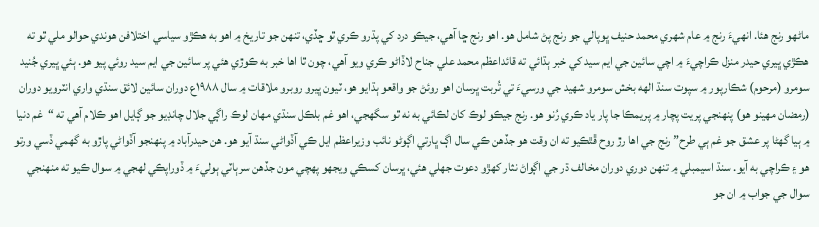ماڻهو رنج هئا. انهيءَ رنج ۾ عام شهري محمد حنيف ڀوپالي جو رنج پڻ شامل هو. اهو رنج ڇا آهي، جيڪو درد کي پڌرو ڪري ٿو ڇڏي، تنهن جو تاريخ ۾ اهو به هڪڙو سياسي اختلافن هوندي حوالو ملي ٿو ته هڪڙي ڀيري حيدر منزل ڪراچيءَ ۾ اچي سائين جي ايم سيد کي خبر ٻڌائي ته قائداعظم محمد علي جناح لاڏاڻو ڪري ويو آهي، چون ٿا اها خبر به ڪوڙي هئي پر سائين جي ايم سيد روئي پيو هو. ٻئي ڀيري جُنيد سومرو (مرحوم) شڪارپور ۾ سپوت سنڌ الهه بخش سومرو شهيد جي ورسيءَ تي تُربت ڀرسان اهو روئڻ جو واقعو ٻڌايو هو، ٽيون ڀيرو روبرو ملاقات ۾ سال ۱۹۸۸ع دوران سائين لائق سنڌي واري انٽرويو دوران (رمضان مهينو هو) پنهنجي پريت پچار ۾ پريمڪا جا پار ياد ڪري رُنو هو. رنج جيڪو لوڪ کان لڪائي به نه ٿو سگهجي، اهو غم بلڪل سنڌي مهان لوڪ راڳي جلال چانڊيو جو ڳايل اهو ڪلام آهي ته “غم دنيا ۾ ٻيا گهڻا پر عشق جو غم ٻي طرح” رنج جي اها رڙ روح ڦٿڪيو ته ان وقت هو جڏهن ڪي سال اڳ ڀارتي اڳوڻو نائب وزيراعظم ايل ڪي آڏواڻي سنڌ آيو هو. هن حيدرآباد ۾ پنهنجو آڏواڻي پاڙو به گهمي ڏسي ورتو هو ۽ ڪراچي به آيو. سنڌ اسيمبلي ۾ تنهن دوري دوران مخالف ڌر جي اڳواڻ نثار کهڙو دعوت جهلي هئي، ڀرسان کسڪي ويجهو پهچي مون جڏهن سرٻاٽي ٻوليءَ ۾ ڏوراپڪي لهجي ۾ سوال ڪيو ته منهنجي سوال جي جواب ۾ ان جو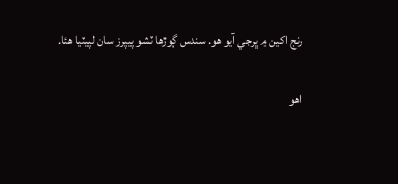رنج اکين ۾ ڀرجي آيو هو. سندس ڳوڙها ٽشو پيپرز سان لپيٽيا هئا.

اهو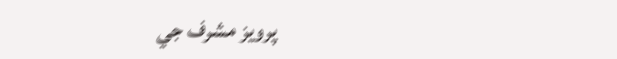پرويز مشرف جي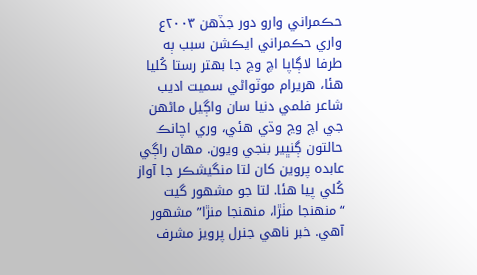حڪمراني وارو دور جڏهن ۲۰۰۳ع واري حڪمراني ايڪشن سبب ٻه طرفا لاڳاپا اچ وڃ جا بهتر رستا کُليا هئا، هريرام موٽواڻي سميت اديب شاعر فلمي دنيا سان واڳيل ماڻهن جي اچ وڃ وڌي هئي، وري اچانڪ حالتون ڳنڀير بنجي ويون. مهان راڳي عابده پروين کان لتا منگيشڪر جا آواز کُلي پيا هئا. لتا جو مشهور گيت “منهنجا مٺڙا، منهنجا منڙا” مشهور آهي. خبر ناهي جنرل پرويز مشرف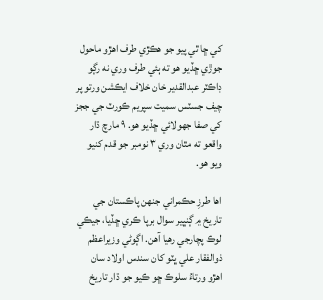کي ڇا ٿي پيو جو هڪڙي طرف اهڙو ماحول جوڙي ڇڏيو هو ته ٻئي طرف وري نه رڳو ڊاڪٽر عبدالقدير خان خلاف ايڪشن ورتو پر چيف جسٽس سميت سپريم ڪورٽ جي ججز کي صفا جهولائي ڇڏيو هو. ۹ مارچ ڌار واقعو ته مٿان وري ۳ نومبر جو قدم کنيو ويو هو.

اها طرزِ حڪمراني جنهن پاڪستان جي تاريخ ۾ ڳنڀير سوال برپا ڪري ڇڏيا، جيڪي لوڪ پچارجي رهيا آهن. اڳوڻي وزيراعظم ذوالفقار علي ڀٽو کان سندس اولاد سان اهڙو ورتاءُ سلوڪ ڇو ڪيو جو ڌار تاريخ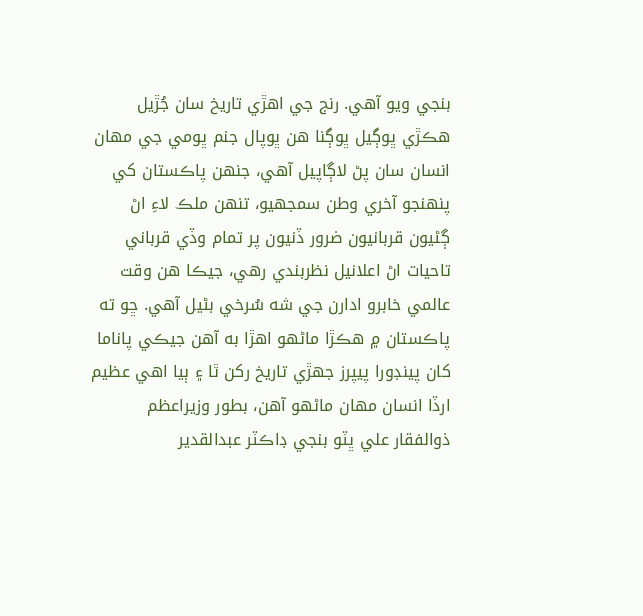بنجي ويو آهي. رنج جي اهڙي تاريخ سان جُڙيل هڪڙي ڀوڳيل ڀوڳنا هن ڀوپال جنم ڀومي جي مهان انسان سان پڻ لاڳاپيل آهي، جنهن پاڪستان کي پنهنجو آخري وطن سمجهيو، تنهن ملڪ لاءِ اڻ ڳڻيون قربانيون ضرور ڏنيون پر تمام وڏي قرباني تاحيات اڻ اعلانيل نظربندي رهي، جيڪا هن وقت عالمي خابرو ادارن جي شه سُرخي بڻيل آهي. ڇو ته پاڪستان ۾ هڪڙا ماڻهو اهڙا به آهن جيڪي پاناما کان پينڊورا پيپرز جهڙي تاريخ رکن ٿا ۽ ٻيا اهي عظيم ارڏا انسان مهان ماڻهو آهن، بطور وزيراعظم ذوالفقار علي ڀٽو بنجي ڊاڪٽر عبدالقدير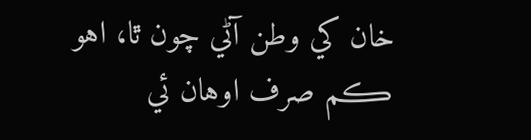خان کي وطن آڻي چون ٿا، اهو ڪم صرف اوهان ئي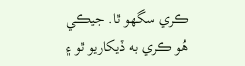ڪري سگهو ٿا. جيڪي هُو ڪري به ڏيکاريو ٿو ۽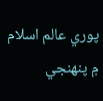پوري عالم اسلام ۾ پنهنجي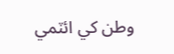وطن کي ائٽمي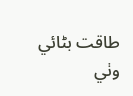طاقت بڻائي وٺي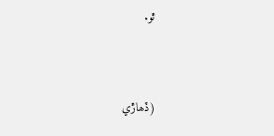ٿو.



(ڏھاڙي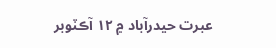عبرت حيدرآباد ۾ ۱۲ آڪٽوبر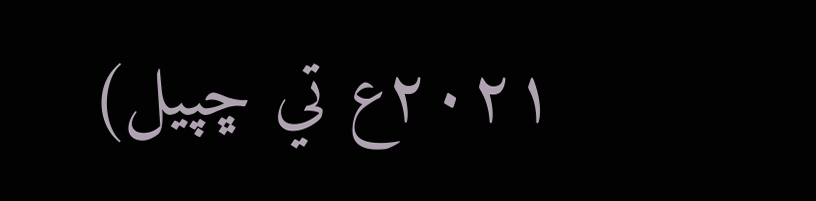۲۰۲۱ع تي ڇپيل)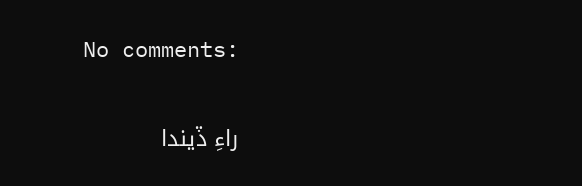No comments:

راءِ ڏيندا